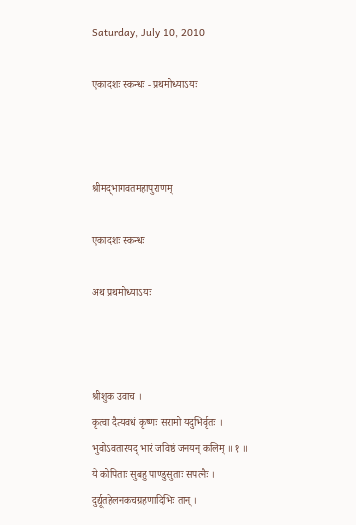Saturday, July 10, 2010

एकादशः स्कन्धः - प्रथमोध्याऽयः



श्रीमद्‍भागवतमहापुराणम्

एकादशः स्कन्धः

अथ प्रथमोध्याऽयः



श्रीशुक उवाच ।
कृत्वा दैत्यवधं कृष्णः सरामो यदुभिर्वृतः ।
भुवोऽवतारयद् भारं जविष्ठं जनयन् कलिम् ॥ १ ॥
ये कोपिताः सुबहु पाण्डुसुताः सपत्‍नैः ।
दुर्द्यूतहेलनकचग्रहणादिभिः तान् ।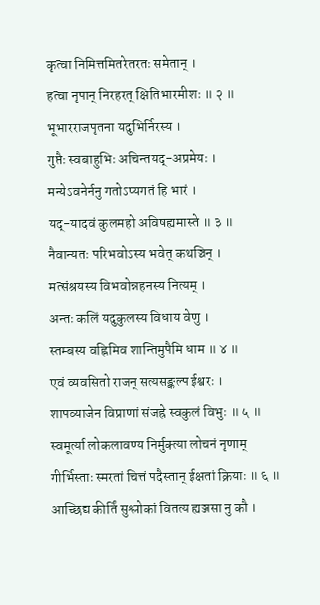कृत्वा निमित्तमितरेतरतः समेतान् ।
हत्वा नृपान् निरहरत् क्षितिभारमीशः ॥ २ ॥
भूभारराजपृतना यदुभिर्निरस्य ।
गुप्तैः स्वबाहुभिः अचिन्तयद्-अप्रमेयः ।
मन्येऽवनेर्ननु गतोऽप्यगतं हि भारं ।
यद्-यादवं कुलमहो अविषह्यमास्ते ॥ ३ ॥
नैवान्यतः परिभवोऽस्य भवेत् कथञ्चिन् ।
मत्संश्रयस्य विभवोन्नहनस्य नित्यम् ।
अन्तः कलिं यदुकुलस्य विधाय वेणु ।
स्तम्बस्य वह्निमिव शान्तिमुपैमि धाम ॥ ४ ॥
एवं व्यवसितो राजन् सत्यसङ्कल्प ईश्वरः ।
शापव्याजेन विप्राणां संजह्रे स्वकुलं विभुः ॥ ५ ॥
स्वमूर्त्या लोकलावण्य निर्मुक्त्या लोचनं नृणाम्
गीर्भिस्ताः स्मरतां चित्तं पदैस्तान् ईक्षतां क्रियाः ॥ ६ ॥
आच्छिद्य कीर्तिं सुश्लोकां वितत्य ह्यञ्जसा नु कौ ।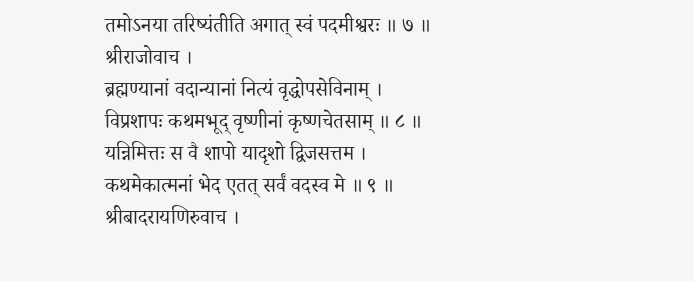तमोऽनया तरिष्यंतीति अगात् स्वं पदमीश्वरः ॥ ७ ॥
श्रीराजोवाच ।
ब्रह्मण्यानां वदान्यानां नित्यं वृद्धोपसेविनाम् ।
विप्रशापः कथमभूद् वृष्णीनां कृष्णचेतसाम् ॥ ८ ॥
यन्निमित्तः स वै शापो यादृशो द्विजसत्तम ।
कथमेकात्मनां भेद एतत् सर्वं वदस्व मे ॥ ९ ॥
श्रीबादरायणिरुवाच ।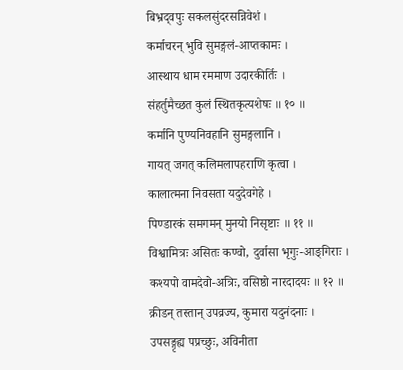बिभ्रद्‍वपुः सकलसुंदरसन्निवेशं ।
कर्माचरन्‌ भुवि सुमङ्गलं-आप्तकामः ।
आस्थाय धाम रममाण उदारकीर्तिः ।
संहर्तुमैच्छत कुलं स्थितकृत्यशेषः ॥ १० ॥
कर्मानि पुण्यनिवहानि सुमङ्गलानि ।
गायत् जगत् कलिमलापहराणि कृत्वा ।
कालात्मना निवसता यदुदेवगेहे ।
पिण्डारकं समगमन् मुनयो निसृष्टाः ॥ ११ ॥
विश्वामित्रः असितः कण्वो, दुर्वासा भृगुः-आङ्‌गिराः ।
कश्यपो वामदेवो-अत्रिः, वसिष्ठो नारदादयः ॥ १२ ॥
क्रीडन् तस्तान् उपव्रज्य, कुमारा यदुनंदनाः ।
उपसङ्गृह्य पप्रच्छुः, अविनीता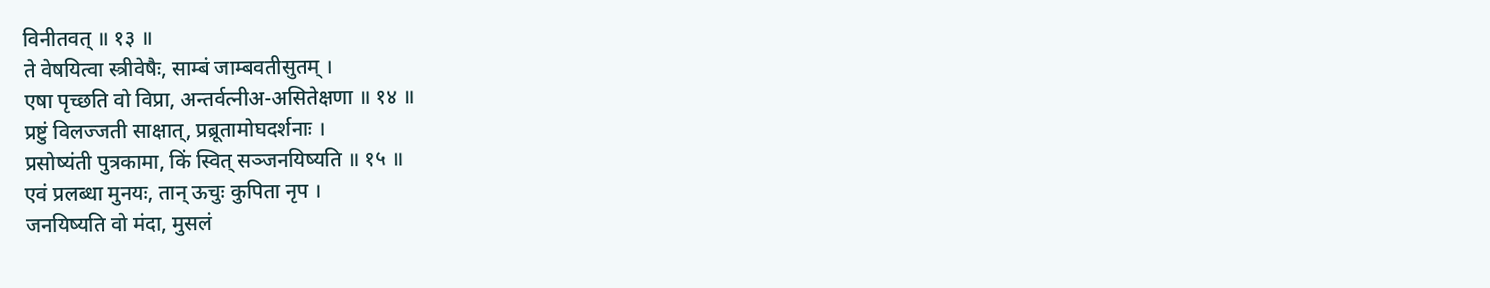विनीतवत् ॥ १३ ॥
ते वेषयित्वा स्त्रीवेषैः, साम्बं जाम्बवतीसुतम् ।
एषा पृच्छति वो विप्रा, अन्तर्वत्‍नीअ-असितेक्षणा ॥ १४ ॥
प्रष्टुं विलज्जती साक्षात्, प्रब्रूतामोघदर्शनाः ।
प्रसोष्यंती पुत्रकामा, किं स्वित् सञ्जनयिष्यति ॥ १५ ॥
एवं प्रलब्धा मुनयः, तान् ऊचुः कुपिता नृप ।
जनयिष्यति वो मंदा, मुसलं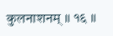कुलनाशनम् ॥ १६ ॥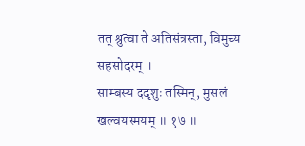तत् श्रुत्वा ते अतिसंत्रस्ता, विमुच्य सहसोदरम् ।
साम्बस्य ददृशुः तस्मिन्, मुसलं खल्वयस्मयम् ॥ १७ ॥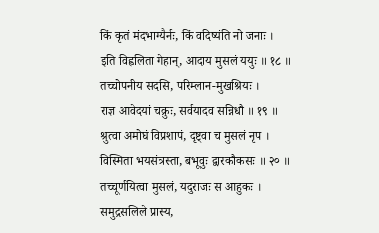किं कृतं मंदभाग्यैर्नः, किं वदिष्यंति नो जनाः ।
इति विह्वलिता गेहान्, आदाय मुसलं ययुः ॥ १८ ॥
तच्चोपनीय सदसि, परिम्लान-मुखश्रियः ।
राज्ञ आवेदयां चक्रुः, सर्वयादव सन्निधौ ॥ १९ ॥
श्रुत्वा अमोघं विप्रशापं, दृष्ट्वा च मुसलं नृप ।
विस्मिता भयसंत्रस्ता, बभूवुः द्वारकौकसः ॥ २० ॥
तच्चूर्णयित्वा मुसलं, यदुराजः स आहुकः ।
समुद्रसलिले प्रास्य,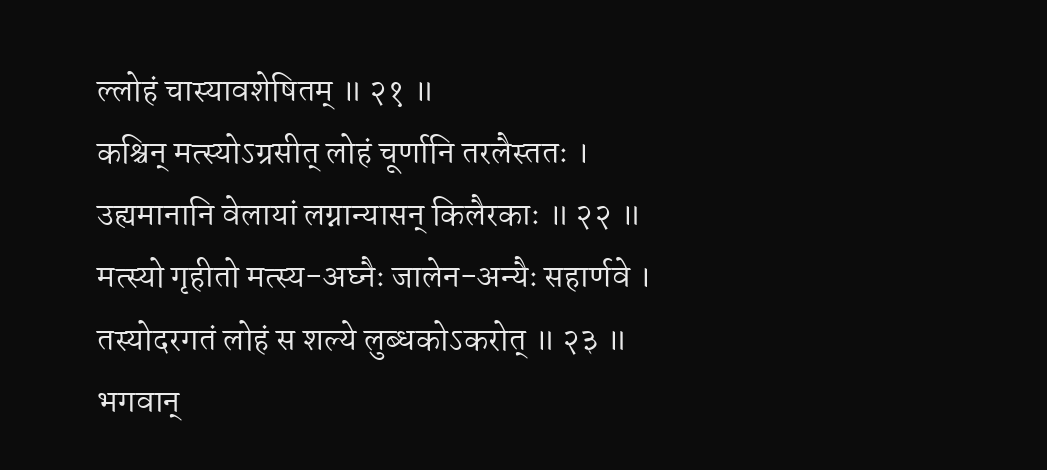ल्लोहं चास्यावशेषितम् ॥ २१ ॥
कश्चिन् मत्स्योऽग्रसीत् लोहं चूर्णानि तरलैस्ततः ।
उह्यमानानि वेलायां लग्नान्यासन् किलैरकाः ॥ २२ ॥
मत्स्यो गृहीतो मत्स्य-अघ्नैः जालेन-अन्यैः सहार्णवे ।
तस्योदरगतं लोहं स शल्ये लुब्धकोऽकरोत् ॥ २३ ॥
भगवान्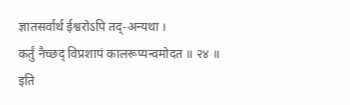ज्ञातसर्वार्थ ईश्वरोऽपि तद्-अन्यथा ।
कर्तुं नैच्छद् विप्रशापं कालरूप्यन्वमोदत ॥ २४ ॥
इति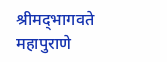श्रीमद्‍भागवते महापुराणे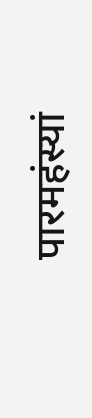पारमहंस्यां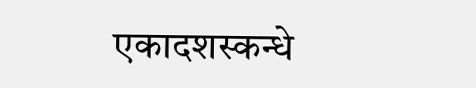एकादशस्कन्धे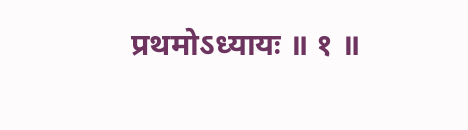प्रथमोऽध्यायः ॥ १ ॥